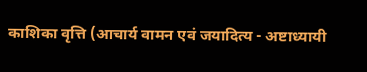काशिका वृत्ति (आचार्य वामन एवं जयादित्य - अष्टाध्यायी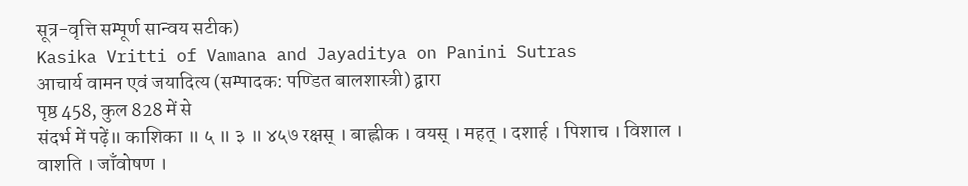सूत्र-वृत्ति सम्पूर्ण सान्वय सटीक)
Kasika Vritti of Vamana and Jayaditya on Panini Sutras
आचार्य वामन एवं जयादित्य (सम्पादक: पण्डित बालशास्त्री) द्वारा
पृष्ठ 458, कुल 828 में से
संदर्भ में पढ़ें॥ काशिका ॥ ५ ॥ ३ ॥ ४५७ रक्षस् । बाह्लीक । वयस् । महत् । दशार्ह । पिशाच । विशाल । वाशति । जाँवोषण ।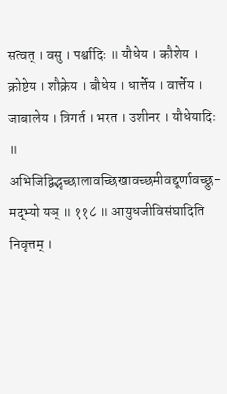सत्वत् । वसु । पर्श्वादिः ॥ यौधेय । कौशेय । क्रोष्टेय । शौक्रेय । बौधेय । धार्त्तेय । वार्त्तेय । जाबालेय । त्रिगर्त । भरत । उशीनर । यौधेयादिः ॥ अभिजिद्विद्भृच्छालावच्छिखावच्छमीवद्दूर्णावच्छ्रु- मद्भ्यो यञ् ॥ ११८ ॥ आयुधजीविसंघादिति निवृत्तम् ।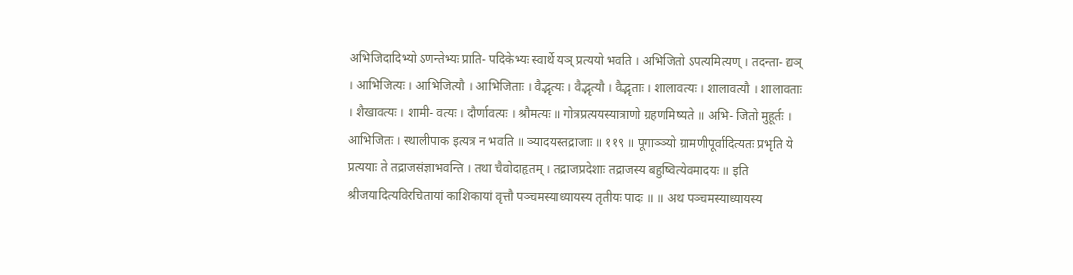अभिजिदादिभ्यो ऽणन्तेभ्यः प्राति- पदिकेभ्यः स्वार्थे यञ् प्रत्ययो भवति । अभिजितो ऽपत्यमित्यण् । तदन्ता- द्यञ् । आभिजित्यः । आभिजित्यौ । आभिजिताः । वैद्भृत्यः । वैद्भृत्यौ । वैद्भृताः । शालावत्यः । शालावत्यौ । शालावताः । शैखावत्यः । शामी- वत्यः । दौर्णावत्यः । श्रौमत्यः ॥ गोत्रप्रत्ययस्यात्राणो ग्रहणमिष्यते ॥ अभि- जितो मुहूर्तः । आभिजितः । स्थालीपाक इत्यत्र न भवति ॥ ञ्यादयस्तद्राजाः ॥ ११९ ॥ पूगाञ्ञ्यो ग्रामणीपूर्वादित्यतः प्रभृति ये प्रत्ययाः ते तद्राजसंज्ञाभवन्ति । तथा चैवोदाहृतम् । तद्राजप्रदेशाः तद्राजस्य बहुष्वित्येवमादयः ॥ इति श्रीजयादित्यविरचितायां काशिकायां वृत्तौ पञ्चमस्याध्यायस्य तृतीयः पादः ॥ ॥ अथ पञ्चमस्याध्यायस्य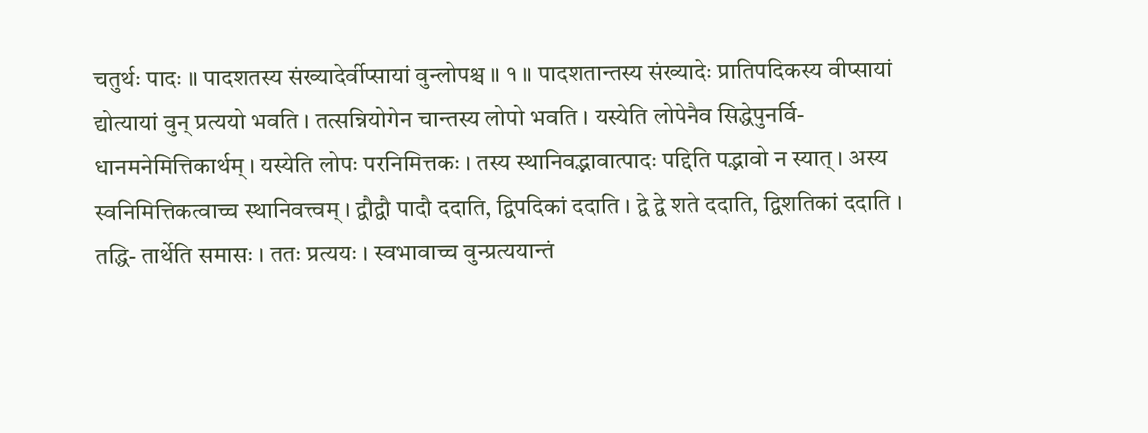चतुर्थः पादः ॥ पादशतस्य संख्यादेर्वीप्सायां वुन्लोपश्च ॥ १ ॥ पादशतान्तस्य संख्यादेः प्रातिपदिकस्य वीप्सायां द्योत्यायां वुन् प्रत्ययो भवति । तत्सन्नियोगेन चान्तस्य लोपो भवति । यस्येति लोपेनैव सिद्धेपुनर्वि- धानमनेमित्तिकार्थम् । यस्येति लोपः परनिमित्तकः । तस्य स्थानिवद्भावात्पादः पद्दिति पद्भावो न स्यात् । अस्य स्वनिमित्तिकत्वाच्च स्थानिवत्त्वम् । द्वौद्वौ पादौ ददाति, द्विपदिकां ददाति । द्वे द्वे शते ददाति, द्विशतिकां ददाति । तद्धि- तार्थेति समासः । ततः प्रत्ययः । स्वभावाच्च वुन्प्रत्ययान्तं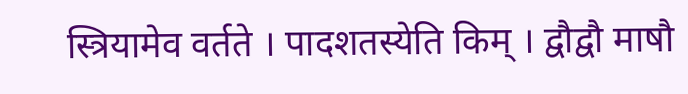स्त्रियामेव वर्तते । पादशतस्येति किम् । द्वौद्वौ माषौ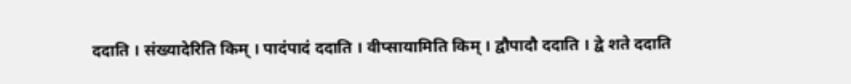ददाति । संख्यादेरिति किम् । पादंपादं ददाति । वीप्सायामिति किम् । द्वौपादौ ददाति । द्वे शते ददाति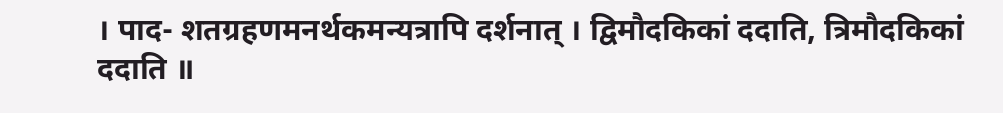। पाद- शतग्रहणमनर्थकमन्यत्रापि दर्शनात् । द्विमौदकिकां ददाति, त्रिमौदकिकां ददाति ॥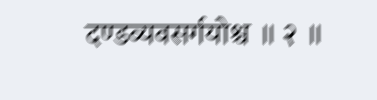दण्डव्यवसर्गयोश्च ॥ २ ॥